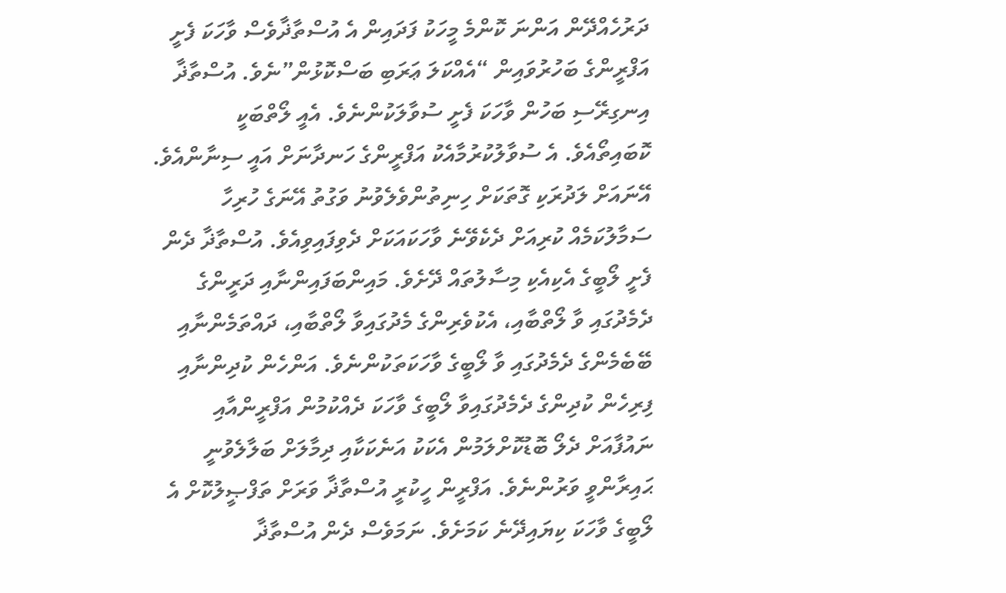ދަރުހެއްދޭން އަންނަ ކޮންމެ މީހަކު ފަދައިން އެ އުސްތާޛާވެސް ވާހަކަ ފެށީ އަފްރީންގެ ބަހުރުވައިން “އެއްކަލަ ޢަރަބި ބަސްކޮޅުން”ނެވެ. އުސްތާޛާ އިނގިރޭސި ބަހުން ވާހަކަ ފެށީ ސުވާލަކުންނެވެ. އެއީ ލޯތްބަކީ ކޮބައިތޯއެވެ. އެ ސުވާލުކުރުމާއެކު އަފްރީންގެ ހަނދާނަށް އައީ ސިނާންއެވެ. އޭނައަށް ލަދުރަކި ގޮތަކަށް ހިނިތުންވެލެވުނު ވަގުތު އޭނަގެ ހުރިހާ ސަމާލުކަމެއް ކުރިއަށް ދެކެވޭނެ ވާހަކައަކަށް ދެވިފައިވިއެވެ. އުސްތާޛާ ދެން ފެށީ ލޯބީގެ އެކިއެކި މިސާލުތައް ދޭށެވެ. މައިންބަފައިންނާއި ދަރީންގެ ދެމެދުގައި ވާ ލޯތްބާއި، އެކުވެރިންގެ މެދުގައިވާ ލޯތްބާއި، ދައްތަމެންނާއި ބޭބެމެންގެ ދެމެދުގައި ވާ ލޯބީގެ ވާހަކަތަކުންނެވެ. އަންހެން ކުދިންނާއި ފިރިހެން ކުދިންގެ ދެމެދުގައިވާ ލޯބީގެ ވާހަކަ ދެއްކުމުން އަފްރީންއާއި ނައުފާއަށް ދެލޯ ބޮޑުކޮށްލަމުން އެކަކު އަނެކަކާއި ދިމާލަށް ބަލާލެވުނީ ޙައިރާންވީ ވަރުންނެވެ. އަފްރީން ހީކުރީ އުސްތާޛާ ވަރަށް ތަފްޞީލުކޮށް އެ ލޯބީގެ ވާހަކަ ކިޔައިދޭނެ ކަމަށެވެ. ނަމަވެސް ދެން އުސްތާޛާ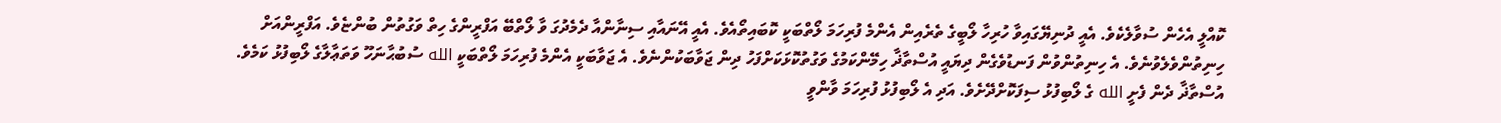ކޮއްލީ އެހެން ސުވާލެކެވެ. އެއީ ދުނިޔޭގައިވާ ހުރިހާ ލޯބީގެ ތެރެއިން އެންމެ ފުރިހަމަ ލޯތްބަކީ ކޮބައިތޯއެވެ. އެއީ އޭނައާއި ސިނާންއާ ދެމެދުގަ ވާ ލޯތްބޭ އަފްރީންގެ ހިތް ވަގުތުން ބުންޏެވެ. އަފްރީންއަށް ހިނިތުންވެލެވުނެވެ. އެ ހިނިތުންވުން ފަނޑުވެގެން ދިޔައީ އުސްތާޛާ ހިމޭންކަމުގެ ވަގުތުކޮޅަކަށްފަހު ދިން ޖަވާބަކުންނެވެ. އެ ޖަވާބަކީ އެންމެ ފުރިހަމަ ލޯތްބަކީ الله ސުބުޙާނަހޫ ވަތަޢާލާގެ ލޯބިފުޅު ކަމެވެ. އުސްތާޛާ ދެން ފެށީ الله ގެ ލޯބިފުޅު ސިފަކޮށްދޭށެވެ. އަދި އެ ލޯބިފުޅު ފުރިހަމަ ވާންވީ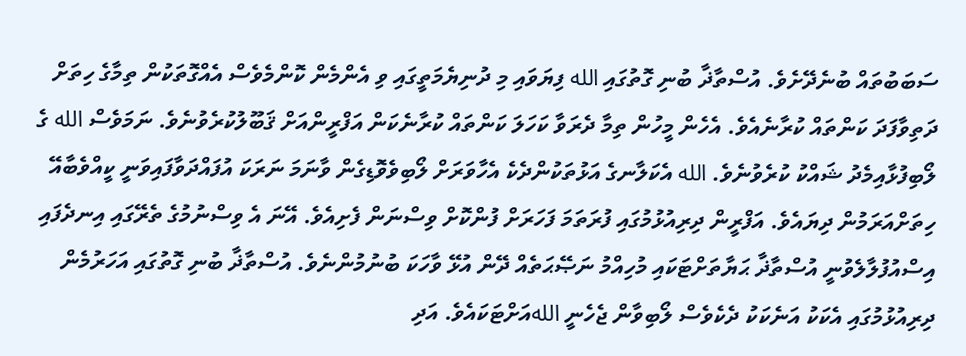ސަބަބުތައް ބުނެދޭށެވެ. އުސްތާޛާ ބުނި ގޮތުގައި الله ފިޔަވައި މި ދުނިޔެމަތީގައި ވި އެންމެން ކޮންމެވެސް އެއްގޮތަކުން ތިމާގެ ހިތަށް ދަތިވާފަދަ ކަންތައް ކުރާނެއެވެ. އެހެން މީހުން ތިމާ ދެރަވާ ކަހަލަ ކަންތައް ކުރާނެކަން އަފްރީންއަށް ޤަބޫލުކުރެވުނެވެ. ނަމަވެސް الله ގެ ލޯބިފުޅާއިމެދު ޝައްކު ކުރެވުނެވެ. الله އެކަލާނގެ އަޅުތަކުންދެކެ އެހާވަރަށް ލޯބިވެވޮޑިގެން ވާނަމަ ނަރަކަ އުފައްދަވާފައިވަނީ ކީއްވެބާއޭ ހިތަށްއަރަމުން ދިޔައެވެ. އަފްރީން ދިރިއުޅުމުގައި ފުރަތަމަ ފަހަރަށް ފުންކޮށް ވިސްނަން ފެށިއެވެ. އޭނަ އެ ވިސްނުމުގެ ތެރޭގައި އިނދެފައި އިސްއުފުލާލެވުނީ އުސްތާޛާ ޙަޔާތަށްޓަކައި މުހިއްމު ނަޞޭޙަތެއް ދޭން އުޅޭ ވާހަކަ ބުނުމުންނެވެ. އުސްތާޛާ ބުނި ގޮތުގައި އަހަރުމެން ދިރިއުޅުމުގައި އެކަކު އަނެކަކު ދެކެވެސް ލޯބިވާން ޖެހެނީ اللهއަށްޓަކައެވެ. އަދި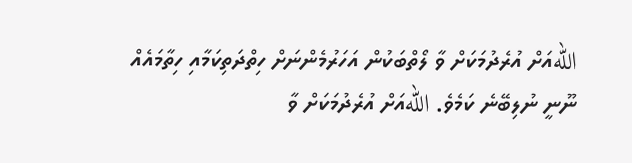اللهއަށް އުރެދުމަކަށް ވާ ލޯތްބަކުން އަހަރުމެންނަށް ހިތްދަތިކަމާއި ހިތާމައެއް ނޫނީ ނުލިބޭނެ ކަމެވެ. اللهއަށް އުރެދުމަކަށް ވާ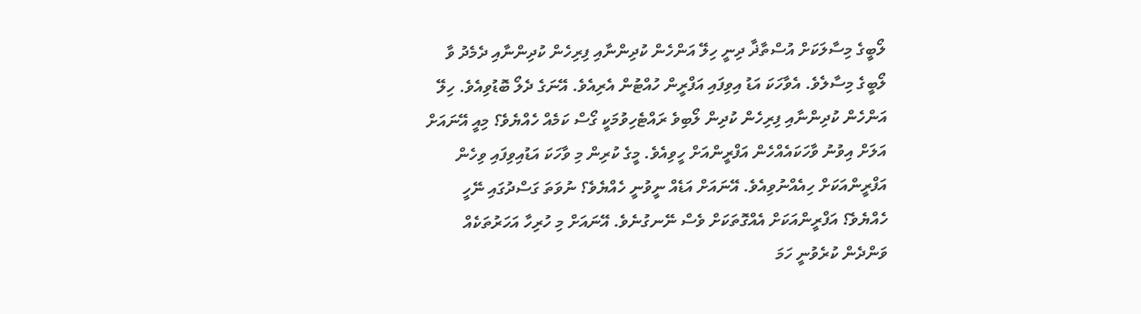ލޯބީގެ މިސާލަކަށް އުސްތާޛާ ދިނީ ހިލޭ އަންހެން ކުދިންނާއި ފިރިހެން ކުދިންނާއި ދެމެދު ވާ ލޯބީގެ މިސާލެވެ. އެވާހަކަ އަޑު އިވިފައި އަފްރީން ހުއްޓުން އެރިއެވެ. އޭނަގެ ދެލޯ ބޮޑުވިއެވެ. ހިލޭ އަންހެން ކުދިންނާއި ފިރިހެން ކުދިން ލޯބިވެ ރައްޓެހިވުމަކީ ގޯސް ކަމެއް ހެއްޔެވެ؟ މިއީ އޭނައަށް އަލަށް އިވުނު ވާހަކައެއްހެން އަފްރީންއަށް ހީވިއެވެ. މީގެ ކުރިން މި ވާހަކަ އަޑުއިވިފައި ވިހެން އަފްރީންއަކަށް ހިއެއްނުވިއެވެ. އޭނައަށް އަޑެއް ނީވުނީ ހެއްޔެވެ؟ ނުވަތަ ގަސްދުގައި ނޭހީ ހެއްޔެވެ؟ އަފްރީންއަކަށް އެއްގޮތަކަށް ވެސް ނޭނގުނެވެ. އޭނައަށް މި ހުރިހާ އަހަރުތަކެއް ވަންދެން ކުރެވުނީ ހަމަ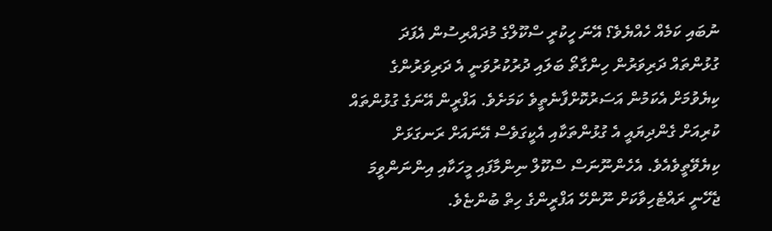ނުބައި ކަމެއް ހެއްޔެވެ؟ އޭނަ ހީކުރީ ސްކޫލްގެ މުދައްރިސުން އެފަދަ ގުޅުންތައް ދަރިވަރުން ހިންގާތޯ ބަލައި ދުރުކުރުވަނީ އެ ދަރިވަރުންގެ ކިޔެވުމަށް އެކަމުން އަސަރުކޮށްފާނެތީވެ ކަމަށެވެ. އަފްރީން އޭނަގެ ގުޅުންތައް ކުރިއަށް ގެންދިޔައީ އެ ގުޅުންތަކާއި އެކީގަވެސް އޭނައަށް ރަނގަޅަށް ކިޔެވޭތީވެއެވެ. އެހެންނޫނަސް ސްކޫލް ނިންމާފައި މީހަކާއި އިންނަންވީމަ ޖެހޭނީ ރައްޓެހިވާކަށް ނޫންހޭ އަފްރީންގެ ހިތް ބުންޏެވެ.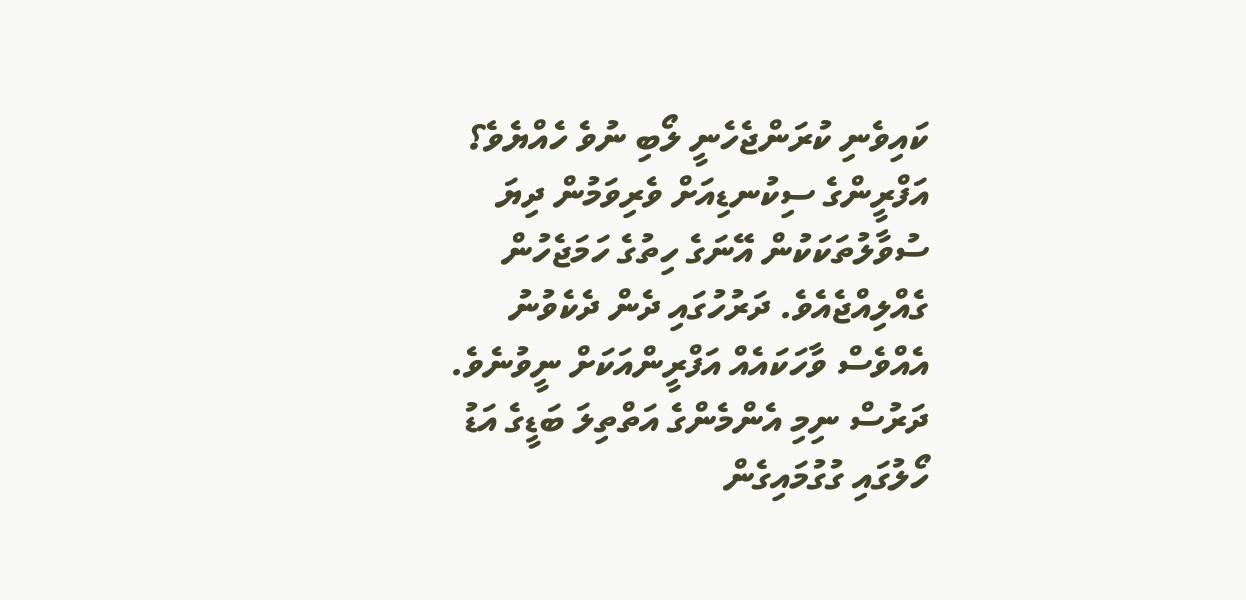ކައިވެނި ކުރަންޖެހެނީ ލޯބި ނުވެ ހެއްޔެވެ؟ އަފްރީންގެ ސިކުނޑިއަށް ވެރިވަމުން ދިޔަ ސުވާލުތަކަކުން އޭނަގެ ހިތުގެ ހަމަޖެހުން ގެއްލިއްޖެއެވެ. ދަރުހުގައި ދެން ދެކެވުނު އެއްވެސް ވާހަކައެއް އަފްރީންއަކަށް ނީވުނެވެ. ދަރުސް ނިމި އެންމެންގެ އަތްތިލަ ބަޑީގެ އަޑު ހޯލުގައި ގުގުމައިގެން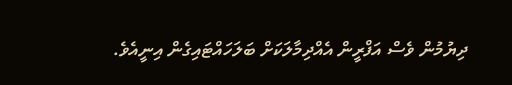ދިޔުމުން ވެސް އަފްރީން އެއްދިމާލަކަށް ބަލަހައްޓައިގެން އިނީއެވެ.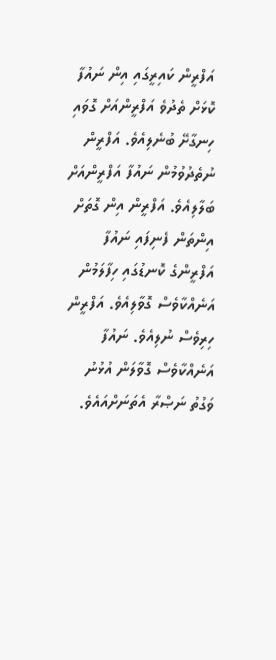އަފްރީން ކައިރީގައި އިން ނައުފާ ކޮޅަށް ތެދުވެ އަފްރީންއަށް ގޮވައި ހިނގާށޭ ބުނެލިއެވެ. އަފްރީން ނުތެދުވުމުން ނައުފާ އަފްރީންއަށް ބަލާލިއެވެ. އަފްރީން އިން ގޮތަށް އިންތަން ފެނިފައި ނައުފާ އަފްރީންގެ ކޮނޑުގައި ހިފާލަމުން އަނެއްކާވެސް ގޮވާލިއެވެ. އަފްރީން ހިރިވެސް ނުލިއެވެ. ނައުފާ އަނެއްކާވެސް ގޮވާލަން އުޅުނު ވަގުތު ނަޞްރާ އެތަނަށްއައެވެ.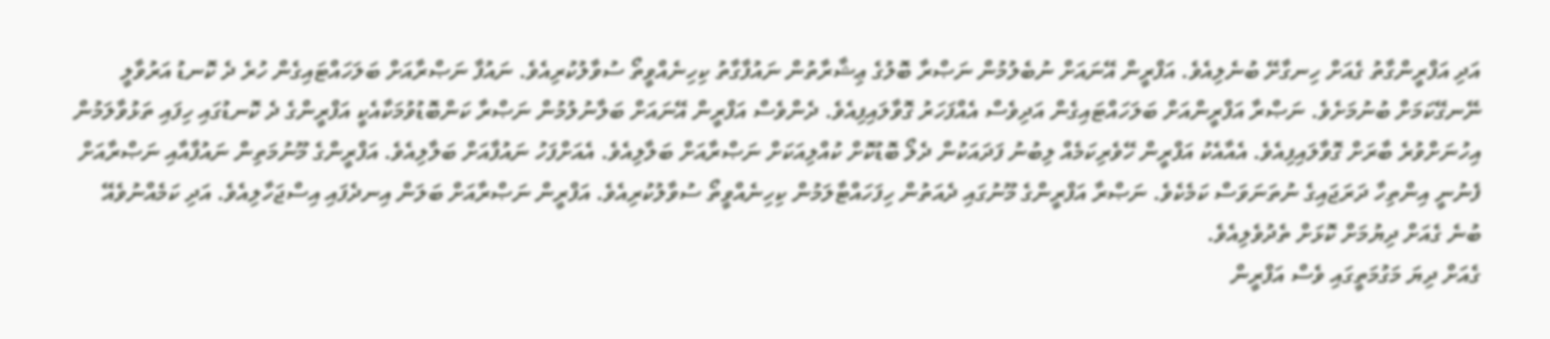އަދި އަފްރީންގާތު ގެއަށް ހިނގާށޭ ބުނެލިއެވެ. އަފްރީން އޭނައަށް ނުބެލުމުން ނަޞްރާ ބޮލުގެ ޢިޝާރާތުން ނައުފާގާތު ކިހިނެއްވީތޯ ސުވާލުކުރިއެވެ. ނައުފާ ނަޞްރާއަށް ބަލަހައްޓައިގެން ހުރެ ދެ ކޮނޑު އަރުވާލީ ނޭނގޭކަމަށް ބުނުމަށެވެ. ނަޞްރާ އަފްރީންއަށް ބަލަހައްޓައިގެން އަދިވެސް އެއްފަހަރު ގޮވާލައިފިއެވެ. ދެންވެސް އަފްރީން އޭނައަށް ބަލާނުލުމުން ނަޞްރާ ކަންބޮޑުވުމަކާއެކީ އަފްރީންގެ ދެ ކޮނޑުގައި ހިފައި ތަޅުވާލަމުން އިހުނަށްވުރެ ބާރަށް ގޮވާލައިފިއެވެ. އެއާއެކު އަފްރީން ހޭވެރިކަމެއް ލިބުނު ފަދައަކުން ދެލޯ ބޮޑުކޮށް ކުއްލިއަކަށް ނަޞްރާއަށް ބަލާލިއެވެ. އެއަށްފަހު ނައުފާއަށް ބަލާލިއެވެ. އަފްރީންގެ މޫނުމަތިން ނައުފާއާއި ނަޞްރާއަށް ފެނުނީ އިންތިހާ ދަރަޖައިގެ ނުތަނަވަސް ކަމެކެވެ. ނަޞްރާ އަފްރީންގެ މޫނުގައި ދެއަތުން ހިފަހައްޓާލަމުން ކިހިނެއްވީތޯ ސުވާލުކުރިއެވެ. އަފްރީން ނަޞްރާއަށް ބަލަން އިނދެފައި އިސްޖަހާލިއެވެ. އަދި ކަމެއްނުވެއޭ ބުނެ ގެއަށް ދިޔުމަށް ކޮޅަށް ތެދުވެލިއެވެ.
ގެއަށް ދިޔަ މަގުމަތީގައި ވެސް އަފްރީން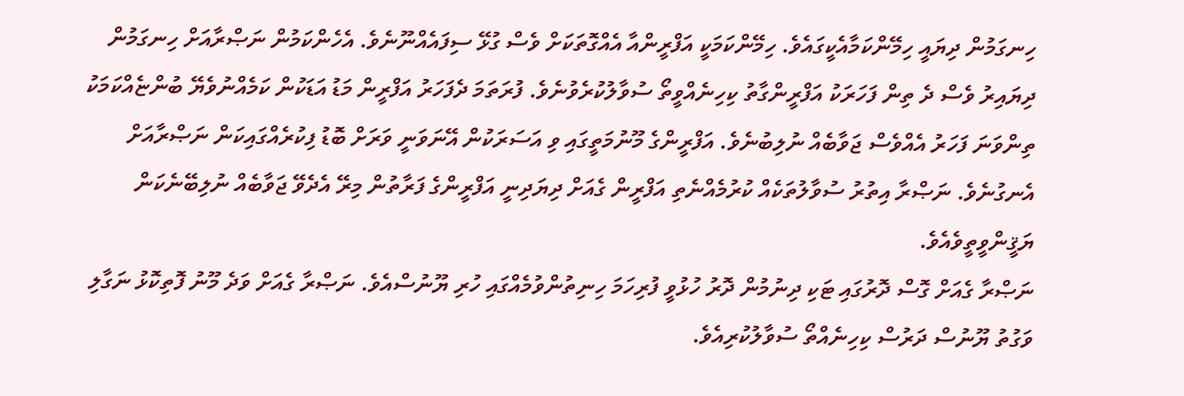ހިނގަމުން ދިޔައީ ހިމޭންކަމާއެކީގައެވެ. ހިމޭންކަމަކީ އަފްރީންއާ އެއްގޮތަކަށް ވެސް ގުޅޭ ސިފައެއްނޫނެވެ. އެހެންކަމުން ނަޞްރާއަށް ހިނގަމުން ދިޔައިރު ވެސް ދެ ތިން ފަހަރަކު އަފްރީންގާތު ކިހިނެއްވީތޯ ސުވާލުކުރެވުނެވެ. ފުރަތަމަ ދެފަހަރު އަފްރީން މަޑު އަޑަކުން ކަމެއްނުވެޔޭ ބުންޏެއްކަމަކު ތިންވަނަ ފަހަރު އެއްވެސް ޖަވާބެއް ނުލިބުނެވެ. އަފްރީންގެ މޫނުމަތީގައި ވި އަސަރަކުން އޭނަވަނީ ވަރަށް ބޮޑު ފިކުރެއްގައިކަން ނަޞްރާއަށް އެނގުނެވެ. ނަޞްރާ އިތުރު ސުވާލުތަކެއް ކުރުމެއްނެތި އަފްރީން ގެއަށް ދިޔަދިނީ އަފްރީންގެ ފަރާތުން މިރޭ އެދެވޭ ޖަވާބެއް ނުލިބޭނެކަން ޔަޤީންވީތީވެއެވެ.
ނަޞްރާ ގެއަށް ގޮސް ދޮރުގައި ޓަކި ދިނުމުން ދޮރު ހުޅުވީ ފުރިހަމަ ހިނިތުންވުމެއްގައި ހުރި ޔޫނުސްއެވެ. ނަޞްރާ ގެއަށް ވަދެ މޫނު ފޮތިކޮޅު ނަގާލި ވަގުތު ޔޫނުސް ދަރުސް ކިހިނެއްތޯ ސުވާލުކުރިއެވެ.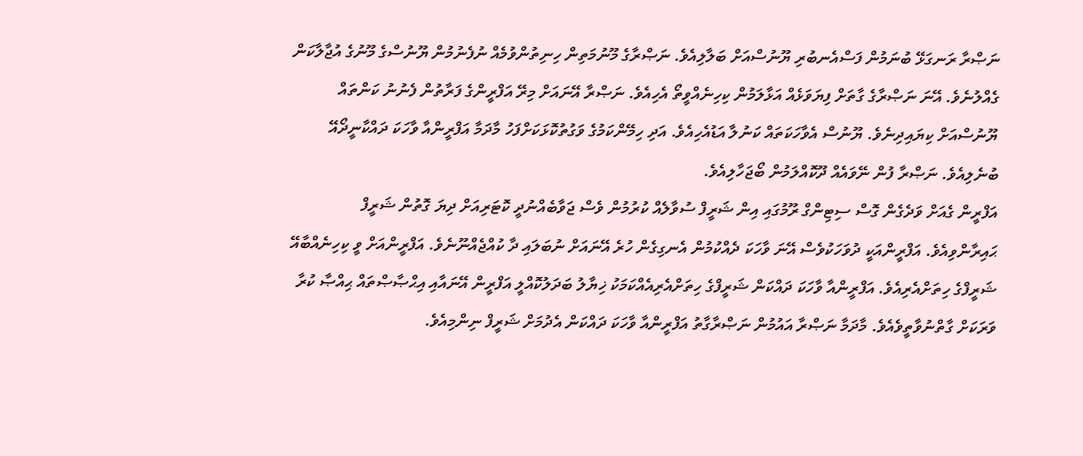ނަޞްރާ ރަނގަޅޭ ބުނަމުން ފަސްއެނބުރި ޔޫނުސްއަށް ބަލާލިއެވެ. ނަޞްރާގެ މޫނުމަތިން ހިނިތުންވުމެއް ނުފެނުމުން ޔޫނުސްގެ މޫނުގެ އުޖާލާކަން ގެއްލުނެވެ. އޭނަ ނަޞްރާގެ ގާތަށް ފިޔަވަޅެއް އަޅާލަމުން ކިހިނެއްވީތޯ އެހިއެވެ. ނަޞްރާ އޭނައަށް މިރޭ އަފްރީންގެ ފަރާތުން ފެނުނު ކަންތައް ޔޫނުސްއަށް ކިޔައިދިނެވެ. ޔޫނުސް އެވާހަކަތައް ކަނުލާ އަޑުއެހިއެވެ. އަދި ހިމޭންކަމުގެ ވަގުތުކޮޅަކަށްފަހު މާދަމާ އަފްރީންއާ ވާހަކަ ދައްކާނީދޯއޭ ބުނެލިއެވެ. ނަޞްރާ ފުން ނޭވައެއް ދޫކޮއްލަމުން ބޯޖަހާލިއެވެ.
އަފްރީން ގެއަށް ވަދެގެން ގޮސް ސިޓިންގް ރޫމުގައި އިން ޝަރީފް ސުވާލެއް ކުރުމުން ވެސް ޖަވާބެއްނުދީ ކޮޓަރިއަށް ދިޔަ ގޮތުން ޝަރީފް ޙައިރާންވިއެވެ. އަފްރީންއަކީ ދުވަހަކުވެސް އޭނަ ވާހަކަ ދެއްކުމުން އެނގިގެން ހުރެ އޭނައަށް ނުބަލައި ދާ ކުއްޖެއްނޫނެވެ. އަފްރީންއަށް ވީ ކިހިނެއްބާއޭ ޝަރީފްގެ ހިތަށްއެރިއެވެ. އަފްރީންއާ ވާހަކަ ދައްކަން ޝަރީފްގެ ހިތަށްއެރިއެއްކަމަކު ޚިޔާލު ބަދަލުކޮއްލީ އަފްރީން އޭނައާއި އިޙްޞާޞްތައް ޙިއްޞާ ކުރާ ވަރަކަށް ގާތްނުވާތީވެއެވެ. މާދަމާ ނަޞްރާ އައުމުން ނަޞްރާގާތު އަފްރީންއާ ވާހަކަ ދައްކަން އެދުމަށް ޝަރީފް ނިންމިއެވެ.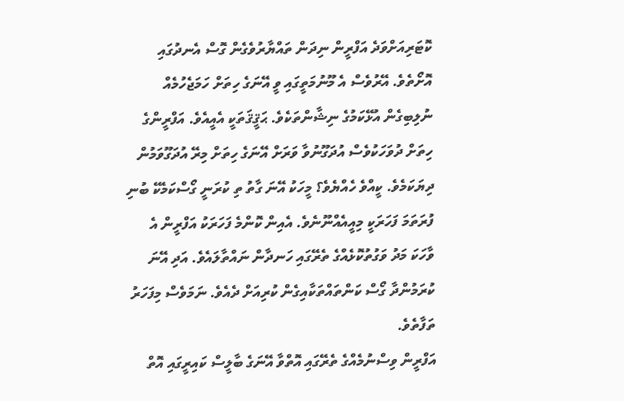ކޮޓަރިއަށްވަދެ އަފްރީން ނިދަން ތައްޔާރުވެގެން ގޮސް އެނދުގައި އޮށޯތެވެ. އޭރުވެސް އެ މޫނުމަތީގައި ވީ އޭނަގެ ހިތަށް ހަމަޖެހުމެއް ނުލިބިގެން އުޅޭކަމުގެ ނިޝާންތަކެވެ. ޙަޤީޤަތަކީ އެއީއެވެ. އަފްރީންގެ ހިތަށް ދުވަހަކުވެސް އުދަގޫނުވާ ވަރަށް އޭނަގެ ހިތަށް މިރޭ އުދަގޫވަމުން ދިޔަކަމެވެ. ކީއްވެ ހެއްޔެވެ؟ މީހަކު އޭނަ ގާތު ތި ކުރަނީ ގޯސްކަމެކޭ ބުނި ފުރަތަމަ ފަހަރަކީ މިއީއެއްނޫނެވެ. އެއިން ކޮންމެ ފަހަރަކު އަފްރީން އެ ވާހަކަ މަދު ވަގުތުކޮޅެއްގެ ތެރޭގައި ހަނދާން ނައްތާލައެވެ. އަދި އޭނަ ކުރަމުންދާ ގޯސް ކަންތައްތަކާއިގެން ކުރިއަށް ދެއެވެ. ނަމަވެސް މިފަހަރު ތަފާތެވެ.
އަފްރީން ވިސްނުމެއްގެ ތެރޭގައި އޮތްވާ އޭނަގެ ބާލީސް ކައިރީގައި އޮތް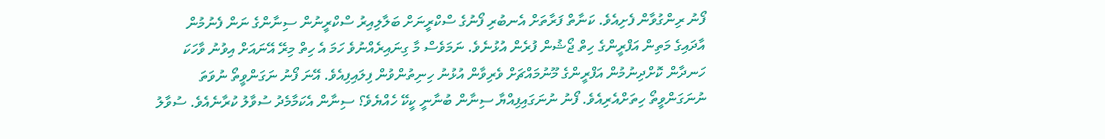ފޯނު ރިންގުވާން ފެށިއެވެ. ކަނާތް ފަރާތަށް އެނބުރި ފޯނުގެ ސްކްރީނަށް ބަލާލިއިރު ސްކްރީނުން ސިނާންގެ ނަން ފެނުމުން އާދައިގެ މަތިން އަފްރީންގެ ހިތް ޖޯޝުން ފުރެން އުޅުނެވެ. ނަމަވެސް މާ ގިނައިރެއްނުވެ ހަމަ އެ ހިތް މިރޭ އޭނައަށް އިވުނު ވާހަކަ ހަނދާން ކޮށްދިނުމުން އަފްރީންގެ މޫނުމައްޗަށް ވެރިވާން އުޅުނު ހިނިތުންވުން ފިލައިފިއެވެ. އޭނަ ފޯނު ނަގަންވީތޯ ނުވަތަ ނުނަގަންވީތޯ ހިތަށްއެރިއެވެ. ފޯނު ނުނަގައިފިއްޔާ ސިނާން ބުނާނީ ކީކޭ ހެއްޔެވެ؟ ސިނާން އެކަމާމެދު ސުވާލު ކުރާނެއެވެ. ސުވާލު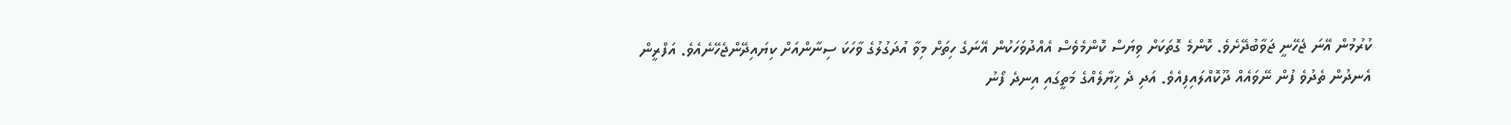ކުރުމުން އޭނަ ޖެހޭނީ ޖަވާބުދޭށެވެ. ކޮންމެ ގޮތަކަށް ވިޔަސް ކޮންމެވެސް އެއްދުވަހަކުން އޭނަގެ ހިތަށް މިވާ އުދަގުލުގެ ވާހަކަ ސިނާންއަށް ކިޔައިދޭންޖެހޭނެއެވެ. އަފްރީން އެނދުން ތެދުވެ ފުން ނޭވައެއް ދޫކޮއްލައިފިއެވެ. އަދި ދެ ޚިޔާލެއްގެ މަތީގައި އިނދެ ފޯނު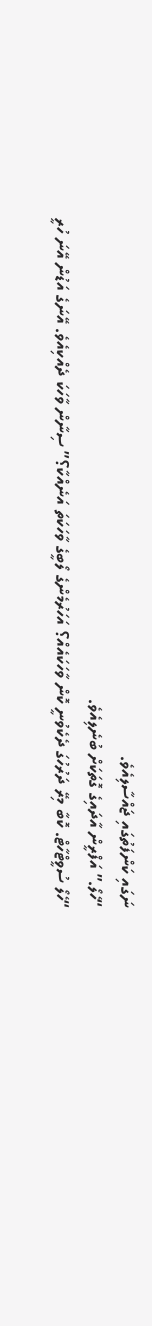ނަގައި ކަންފަތުގައި ޖައްސާލިއެވެ.
“ހެލޯ.” އަފްރީން އާދައިގެ ގޮތަކަށް ބުނެލިއެވެ.
“ހެލޯ ސުވީޓްހާޓް. ކޮބާ މިރޭ ދަރުހުގަ ދެކެވުނީ ކޮން ވާހަކައެއް؟ އަހަރުމެންގެ ލޯބީގެ ވާހަކަތަ އަނެއްކާ؟” ސިނާން ވާހަކަ ދެއްކިއެވެ. އޭނަގެ އަޑުން އޭނަ ހުރީ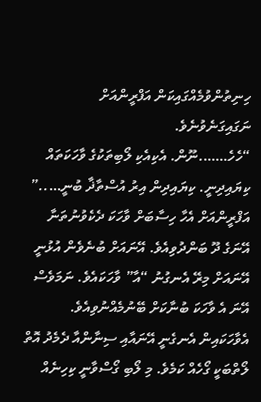ހިނިތުންވުމެއްގައިކަން އަފްރީންއަށް ނަގައިގަނެވުނެވެ.
“ހެހެ…….ނޫން. އެކިއެކި ލޯބިތަކުގެ ވާހަކަތައް ކިޔައިދިނީ. ކިޔައިދިން އިރު އުސްތާޛާ ބުނީ…..” އަފްރީންއަށް އެހާ ހިސާބަށް ވާހަކަ ދެކެވުނުތަނާ އޭނަގެ ދޫ ބަންދުވިއެވެ. އޭނައަށް ބުނެވެން އުޅުނީ އޭނައަށް މިރޭ އެނގުނު “އާ” ވާހަކައެވެ. ނަމަވެސް އޭނަ އެ ވާހަކަ ބުނާކަށް ބޭނުމެއްނުވިއެވެ. އެވާހަކައިން އެނގެނީ އޭނައާއި ސިނާންއާ ދެމެދު އޮތް ލޯތްބަކީ ގޯހެއް ކަމެވެ. މި ލޯބި ގޯސްވާނީ ކިހިނެއް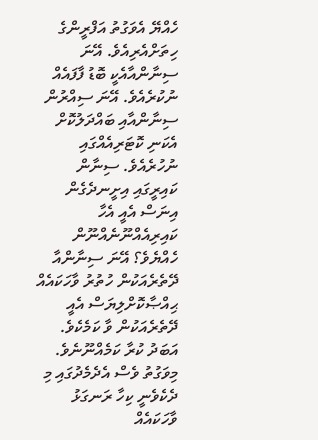ހެއްޔޭ އެވަގުތު އަފްރީންގެ ހިތަށްއެރިއެވެ. އޭނަ ސިނާންއާއެކީ ބޮޑު ފާފައެއް ނުކުރެއެވެ. އޭނަ ސިއްރުން ސިނާންއާއި ބައްދަލުކޮށް އެކަނި ކޮޓަރިއެއްގައި ނުހުރެއެވެ. ސިނާން ކައިރީގައި އިށީނދެގެން އިނަސް އެއީ އެހާ ކައިރިއެއްނޫނެއްނޫން ހެއްޔެވެ؟ އޭނަ ސިނާންއާ ދޭތެރެއަކުން ހުތުރު ވާހަކައެއް ޙިއްޞާކޮށްލިޔަސް އެއީ ދޭތެރެއަކުން ވާ ކަމެކެވެ. އަބަދު ކުރާ ކަމެއްނޫނެވެ. މިވަގުތު ވެސް އެދެމެދުގައި މި ދެކެވެނީ ކިހާ ރަނގަޅު ވާހަކައެއް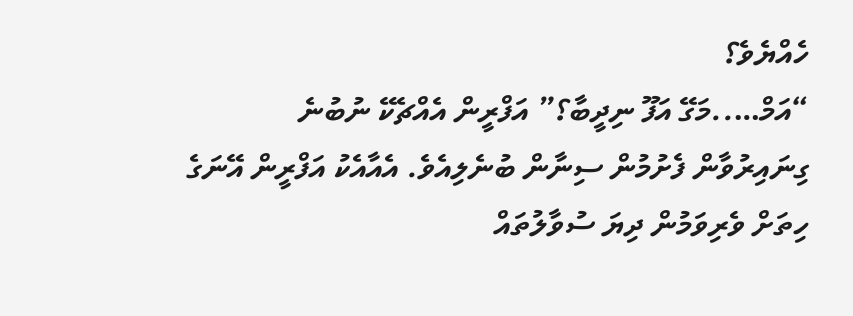ހެއްޔެވެ؟
“އަމް…..މަގޭ އަފޫ ނިދީބާ؟” އަފްރީން އެއްޗެކޭ ނުބުނެ ގިނައިރުވާން ފެށުމުން ސިނާން ބުނެލިއެވެ. އެއާއެކު އަފްރީން އޭނަގެ ހިތަށް ވެރިވަމުން ދިޔަ ސުވާލުތައް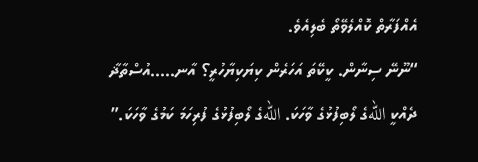އެއްފަރާތް ކޮއްލެވޭތޯ ބެލިއެވެ.
“ނޫނޭ ސިނާން. ކީކޭތަ އަހަރެން ކިޔަކިޔާހުރީ؟ އާނ…..އުސްތާޛާ ދެއްކީ اللهގެ ލޯބިފުޅުގެ ވާހަކަ. اللهގެ ލޯބިފުޅުގެ ފުރިހަމަ ކަމުގެ ވާހަކަ.”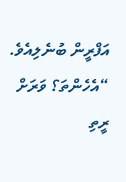އަފްރީން ބުނެލިއެވެ.
“އެހެންތަ؟ ވަރަށް ރީތި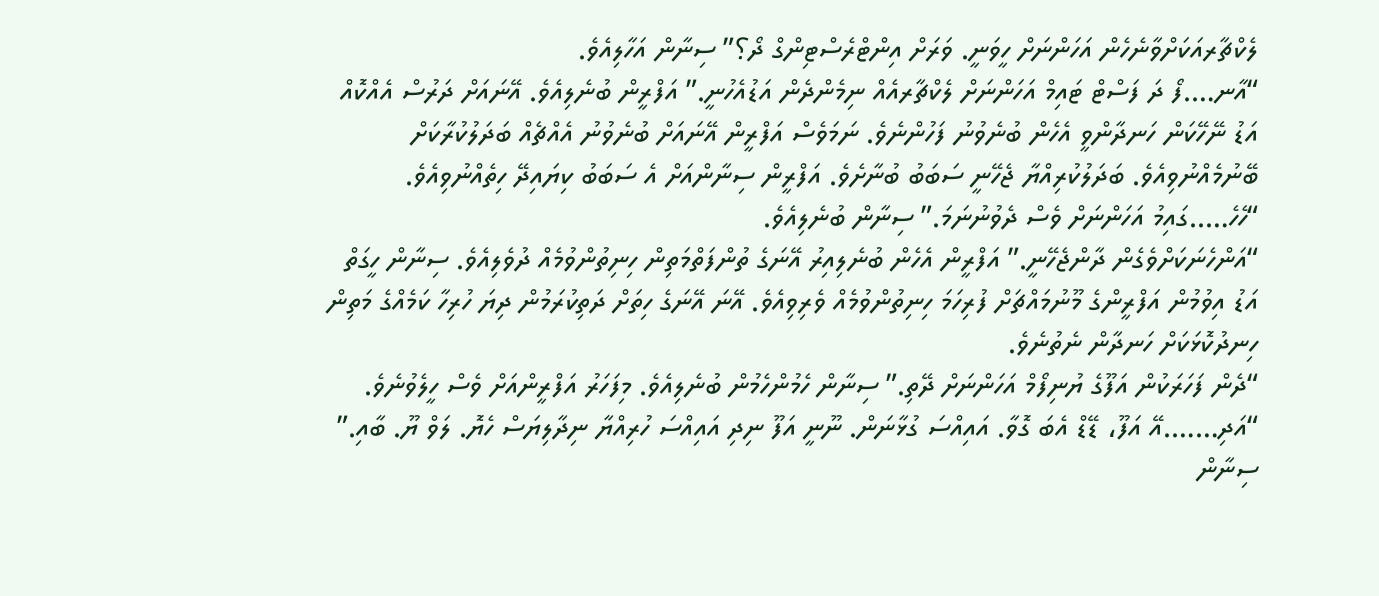ލެކްޗާރއަކަށްވާނެހެން އަހަންނަށް ހީވަނީ. ވަރަށް އިންޓްރެސްޓިންގް ދޯ؟” ސިނާން އަހާލިއެވެ.
“އާނ….ފޯ ދަ ފަސްޓް ޓައިމް އަހަންނަށް ލެކްޗާރއެއް ނިމެންދެން އަޑުއެހުނީ.” އަފްރީން ބުނެލިއެވެ. އޭނައަށް ދަރުސް އެއްކޮއް އަޑު ނޭހޭކަން ހަނދާންވީ އެހެން ބުނެވުނު ފަހުންނެވެ. ނަމަވެސް އަފްރީން އޭނައަށް ބުނެވުނު އެއްޗެއް ބަދަލުކުރާކަށް ބޭނުމެއްނުވިއެވެ. ބަދަލުކުރިއްޔާ ޖެހޭނީ ސަބަބު ބުނާށެވެ. އަފްރީން ސިނާންއަށް އެ ސަބަބު ކިޔައިދޭ ހިތެއްނުވިއެވެ.
“ހެހެ…..ގައިމު އަހަންނަށް ވެސް ދެވުނުނަމަ.” ސިނާން ބުނެލިއެވެ.
“އަންހެނަކަށްވެގެން ދާންޖެހޭނީ.” އަފްރީން އެހެން ބުނެލިއިރު އޭނަގެ ތުންފަތްމަތިން ހިނިތުންވުމެއް ދުވެލިއެވެ. ސިނާން ހީގަތް އަޑު އިވުމުން އަފްރީންގެ މޫނުމައްޗަށް ފުރިހަމަ ހިނިތުންވުމެއް ވެރިވިއެވެ. އޭނަ އޭނަގެ ހިތަށް ދަތިކުރަމުން ދިޔަ ހުރިހާ ކަމެއްގެ މަތިން ހިނދުކޮޅަކަށް ހަނދާން ނެތުނެވެ.
“ދެން ފަހަރަކުން އަފޫގެ ޔުނިފޯމް އަހަންނަށް ދޭތި.” ސިނާން ހެމުންހެމުން ބުނެލިއެވެ. މިފަހަރު އަފްރީންއަށް ވެސް ހީލެވުނެވެ.
“އަދި…….އޭ އަފޫ، ޑޭޑް އެބަ ގޮވާ. އައިއްސަ ގުޅާނަން. ނޫނީ އަފޫ ނިދި އައިއްސަ ހުރިއްޔާ ނިދާލިޔަސް ހެޔޮ. ލަވް ޔޫ. ބާއި.” ސިނާން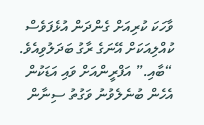ވާހަކަ ކުރިއަށް ގެންދަން އުޅެފަވެސް ކުއްލިއަކަށް އޭނަގެ ރާގު ބަދަލުވިއެވެ.
“ބާއި.” އަފްރީންއަށް ވައި އަޑަކުން އެހެން ބުނެލެވުނު ވަގުތު ސިނާން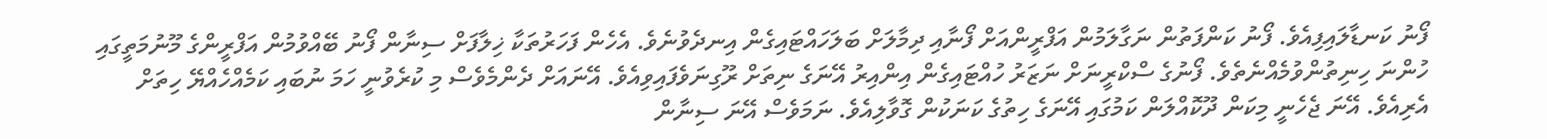ފޯނު ކަނޑާލައިފިއެވެ. ފޯނު ކަންފަތުން ނަގާލަމުން އަފްރީންއަށް ފޯނާއި ދިމާލަށް ބަލަހައްޓައިގެން އިނދެވުނެވެ. އެހެން ފަހަރުތަކާ ޚިލާފަށް ސިނާން ފޯނު ބޭއްވުމުން އަފްރީންގެ މޫނުމަތީގައި ހުންނަ ހިނިތުންވުމެއްނެތެވެ. ފޯނުގެ ސްކްރީނަށް ނަޒަރު ހުއްޓައިގެން އިންއިރު އޭނަގެ ނިތަށް ރޫގިނަވެފައިވިއެވެ. އޭނައަށް ދެންމެވެސް މި ކުރެވުނީ ހަމަ ނުބައި ކަމެއްހެއްޔޭ ހިތަށް އެރިއެވެ. އޭނަ ޖެހެނީ މިކަން ދޫކޮއްލަން ކަމުގައި އޭނަގެ ހިތުގެ ކަނަކުން ގޮވާލިއެވެ. ނަމަވެސް އޭނަ ސިނާން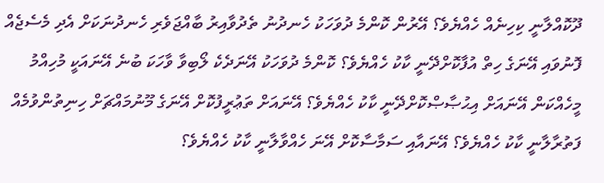ދޫކޮއްލާނީ ކިހިނެއް ހެއްޔެވެ؟ އޭރުން ކޮންމެ ދުވަހަކު ހެނދުނު ތެދުވާއިރު ބާއްޖަވެރި ހެނދުނަކަށް އެދި މެސެޖެއް ފޮނުވައި އޭނަގެ ހިތް އުފާކޮށްދޭނީ ކާކު ހެއްޔެވެ؟ ކޮންމެ ދުވަހަކު އޭނަދެކެ ލޯބިވާ ވާހަކަ ބުނެ އޭނައަކީ މުހިއްމު މީހެއްކަން އޭނައަށް އިޙުޞާޞްކޮށްދޭނީ ކާކު ހެއްޔެވެ؟ އޭނައަށް ތަޢުރީފުކޮށް އޭނަގެ މޫނުމައްޗަށް ހިނިތުންވުމެއް ފަތުރާލާނީ ކާކު ހެއްޔެވެ؟ އޭނައާއި ސަމާސާކޮށް އޭނަ ހެއްވާލާނީ ކާކު ހެއްޔެވެ؟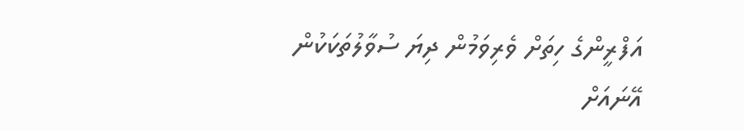އަފްރީންގެ ހިތަށް ވެރިވަމުން ދިޔަ ސުވާލުތަކަކުން އޭނައަށް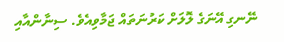ނޭނގި އޭނަގެ ލޮލަށް ކަރުނަތައް ޖަމާވިއެވެ. ސިނާންއާއި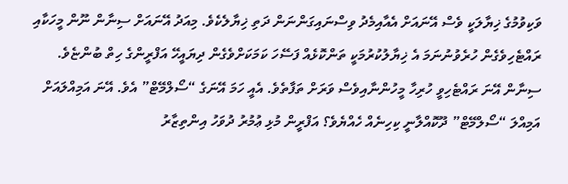ވަކިވުމުގެ ޚިޔާލަކީ ވެސް އޭނައަށް އެއާއިމެދު ވިސްނައިގަންނަން ދަތި ޚިޔާލެކެވެ. މިއަދު އޭނައަށް ސިނާން ނޫން މީހަކާއި ރައްޓެހިވެގެން ހުރެވުނުނަމަ އެ ޚިޔާލުކުރުމަކީ ތަންކޮޅެއް ފަސޭހަ ކަމަކަށްވެގެން ދިޔައީހޭ އަފްރީންގެ ހިތް ބުންޏެވެ. ސިނާން އޭނަ ރައްޓެހިވީ ހުރިހާ މީހުންނާއިވެސް ވަރަށް ތަފާތެވެ. އެއީ ހަމަ އޭނަގެ “ސޯލްމޭޓް” އެވެ. އޭނަ އަމިއްލައަށް އަމިއްލަ “ސޯލްމޭޓް” ދޫކޮއްލާނީ ކިހިނެއް ހެއްޔެވެ؟ އަފްރީން މުޅި ޢުމުރު ދުވަހު އިންތިޒާރު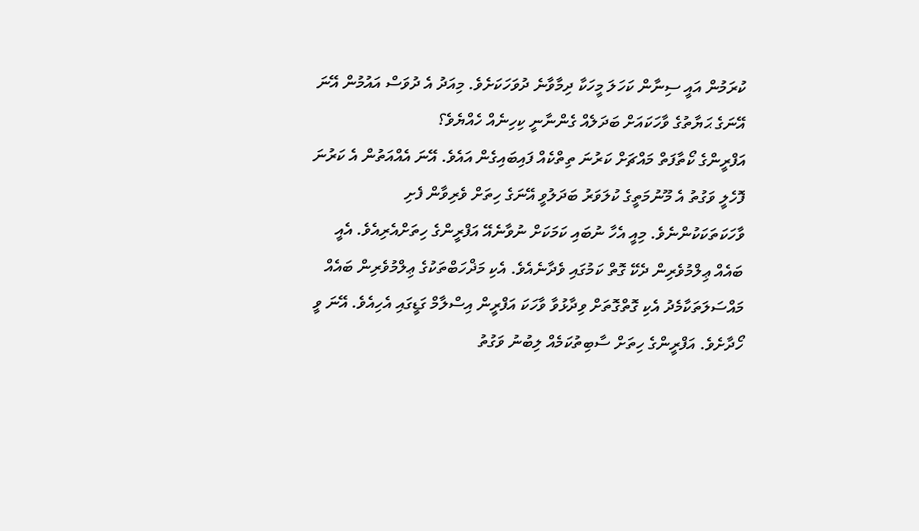ކުރަމުން އައީ ސިނާން ކަހަލަ މީހަކާ ދިމާވާނެ ދުވަހަކަށެވެ. މިއަދު އެ ދުވަސް އައުމުން އޭނަ އޭނަގެ ޙަޔާތުގެ ވާހަކައަށް ބަދަލެއް ގެންނާނީ ކިހިނެއް ހެއްޔެވެ؟
އަފްރީންގެ ކޯތާފަތް މައްޗަށް ކަރުނަ ތިތްކެއް ފައިބައިގެން އައެވެ. އޭނަ އެއްއަތުން އެ ކަރުނަ ފޮހެލީ ވަގުތު އެ މޫނުމަތީގެ ކުލަވަރު ބަދަލުވީ އޭނަގެ ހިތަށް ވެރިވާން ފެށި ވާހަކަތަކަކުންނެވެ. މިއީ އެހާ ނުބައި ކަމަކަށް ނުވާނެއޭ އަފްރީންގެ ހިތަށްއެރިއެވެ. އެއީ ބައެއް ޢިލްމުވެރިން ދެކޭ ގޮތް ކަމުގައި ވެދާނެއެވެ. އެކި މަޛްހަބްތަކުގެ ޢިލްމުވެރިން ބައެއް މައްސަލަތަކާމެދު އެކި ގޮތްގޮތަށް ވިދާޅުވާ ވާހަކަ އަފްރީން އިސްލާމް ގަޑީގައި އެހިއެވެ. އޭނަ ވީ ހޯދާށެވެ. އަފްރީންގެ ހިތަށް ސާބިތުކަމެއް ލިބުނު ވަގުތު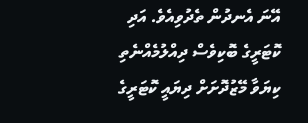އޭނަ އެނދުން ތެދުވިއެވެ. އަދި ކޮޓަރީގެ ބޮކިވެސް ދިއްލުމެއްނެތި ކިޔަވާ މޭޒުދޮށަށް ދިޔައީ ކޮޓަރީގެ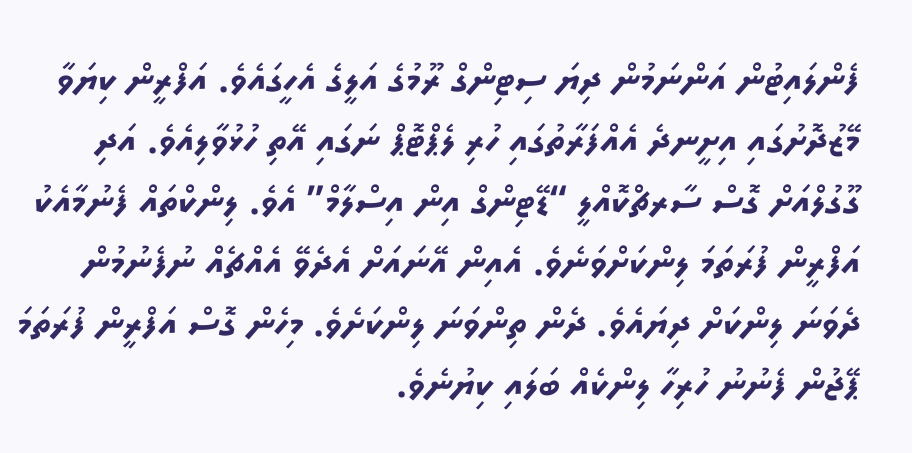ފެންލައިޓުން އަންނަމުން ދިޔަ ސިޓިންގް ރޫމުގެ އަލީގެ އެހީގައެވެ. އަފްރީން ކިޔަވާ މޭޒުދޮށުގައި އިށީނދެ އެއްފަރާތުގައި ހުރި ލެޕްޓޮޕް ނަގައި އޭތި ހުޅުވާލިއެވެ. އަދި ގޫގުލްއަށް ގޮސް ސާރޗްކޮއްލީ “ޑޭޓިންގް އިން އިސްލާމް” އެވެ. ލިންކްތައް ފެނުމާއެކު އަފްރީން ފުރަތަމަ ލިންކަށްވަނެވެ. އެއިން އޭނައަށް އެދެވޭ އެއްޗެއް ނުފެނުމުން ދެވަނަ ލިންކަށް ދިޔައެވެ. ދެން ތިންވަނަ ލިންކަށެވެ. މިހެން ގޮސް އަފްރީން ފުރަތަމަ ޕޭޖުން ފެނުނު ހުރިހާ ލިންކެއް ބަލައި ކިޔުނެވެ.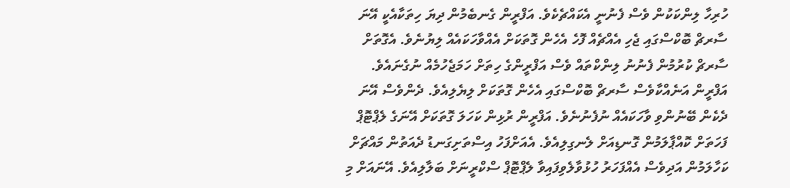ހުރިހާ ލިންކަކުން ވެސް ފެނުނީ އެކައްޗެކެވެ. އަފްރީން ގެނބެމުން ދިޔަ ހިތަކާއެކީ އޭނަ ސާރޗް ބޮކްސްގައި ޖެހި އެއްޗެއް ފޮހެ އެހެން ގޮތަކަށް އެއްވާހަކައެއް ލިޔުނެވެ. އެގޮތަށް ސާރޗް ކުރުމުން ފެނުނު ލިންކްތައް ވެސް އަފްރީންގެ ހިތަށް ހަމަޖެހުމެއް ނުގެނައެވެ. އަފްރީން އަނެއްކާވެސް ސާރޗް ބޮކްސްގައި އެހެން ގޮތަކަށް ލިޔެލިއެވެ. ދެންވެސް އޭނަ ދެކެން ބޭނުންވި ވާހަކައެއް ނުފެނުނެވެ. އަފްރީން ރުޅިން ކަހަލަ ގޮތަކަށް އޭނަގެ ލެޕްޓޮޕް ފަހަތަށް ކޮއްޕާލަމުން ގޮނޑިއަށް ލެނގިލިއެވެ. އެއަށްފަހު އިސްތަށިގަނޑު ދެއަތުން މައްޗަށް ކަހާލަމުން އަދިވެސް އެއްފަހަރު ހުޅުވާލެވިފައިވާ ލެޕްޓޮޕް ސްކްރީނަށް ބަލާލިއެވެ. އޭނައަށް މި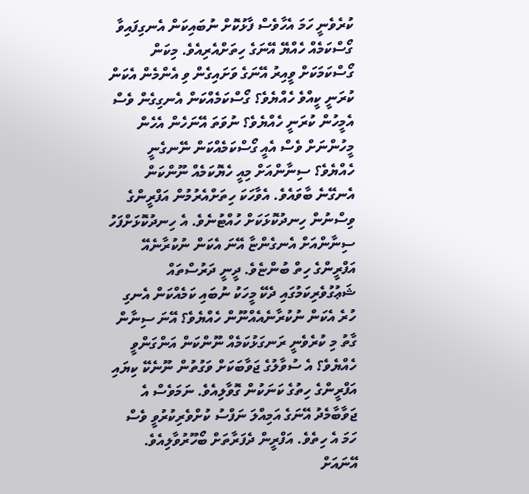ކުރެވެނީ ހަމަ އެހާވެސް ފާޅުކޮށް ނުބައިކަން އެނގިފައިވާ ގޯސްކަމެއް ހެއްޔޭ އޭނަގެ ހިތަށްއެރިއެވެ. މިކަން ގޯސްކަމަކަށް ވީއިރު އޭނަގެ ވަށައިގެން ވި އެންމެން އެކަން ކުރަނީ ކީއްވެ ހެއްޔެވެ؟ ގޯސްކަމެއްކަން އެނގިގެން ވެސް އެމީހުން ކުރަނީ ހެއްޔެވެ؟ ނުވަތަ އޭނަހެން އެހެން މީހުންނަށް ވެސް އެއީ ގޯސްކަމެއްކަން ނޭނގެނީ ހެއްޔެވެ؟ ސިނާންއަށް މިއީ ހެޔޮކަމެއް ނޫންކަން އެނގޭނެ ބާވައެވެ. އެވާހަކަ ހިތަށްއެރުމުން އަފްރީންގެ ވިސްނުން ހިނދުކޮޅަކަށް ހުއްޓުނެވެ. އެ ހިނދުކޮޅަށްފަހު ސިނާންއަށް އެނގެންޏާ އޭނަ އެކަން ނުކުރާނެއޭ އަފްރީންގެ ހިތް ބުންޏެވެ. ދީނީ ދަރުސްތައް ޝަޢުގުވެރިކަމުގައި ދެކޭ މީހަކު ނުބައި ކަމެއްކަން އެނގި ހުރެ އެކަން ނުކުރާނެއެއްނޫން ހެއްޔެވެ؟ އޭނަ ސިނާން ގާތު މި ކުރެވެނީ ރަނގަޅުކަމެއް ނޫންކަން އަންގަންވީ ހެއްޔެވެ؟ އެ ސުވާލުގެ ޖަވާބަކަށް ވަގުތުން ނޫނެކޭ ކިޔައި އަފްރީންގެ ހިތުގެ ކަނަކުން ގޮވާލިއެވެ. ނަމަވެސް އެ ޖަވާބާމެދު އޭނަގެ އަމިއްލަ ނަފްސު ކުށްވެރިކުރުވީ ވެސް ހަމަ އެ ހިތެވެ. އަފްރީން ދެފަރާތަށް ބޯހޫރުވާލިއެވެ. އޭނައަށް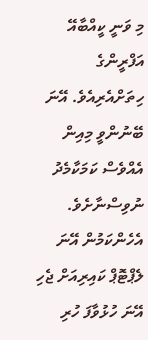މި ވަނީ ކީއްބާއޭ އަފްރީންގެ ހިތަށްއެރިއެވެ. އޭނަ ބޭނުންވީ މިއިން އެއްވެސް ކަމަކާމެދު ނުވިސްނާށެވެ. އެހެންކަމުން އޭނަ ލެޕްޓޮޕް ކައިރިއަށް ޖެހި އޭނަ ހުޅުވާފަ ހުރި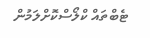ޓެބްތައް ކްލޯސްކޮށްލަމުން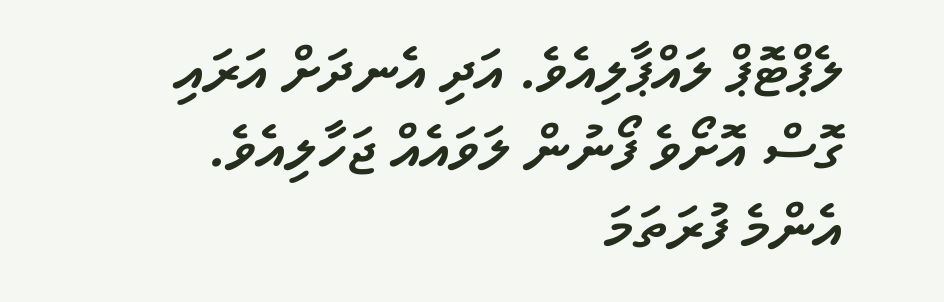ލެޕްޓޮޕް ލައްޕާލިއެވެ. އަދި އެނދަށް އަރައި ގޮސް އޮށޯވެ ފޯނުން ލަވައެއް ޖަހާލިއެވެ. އެންމެ ފުރަތަމަ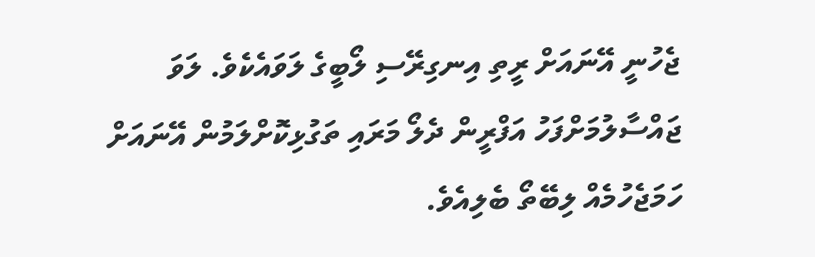ޖެހުނީ އޭނައަށް ރީތި އިނގިރޭސި ލޯބީގެ ލަވައެކެވެ. ލަވަ ޖައްސާލުމަށްފަހު އަފްރީން ދެލޯ މަރައި ތަގުޅިކޮށްލަމުން އޭނައަށް ހަމަޖެހުމެއް ލިބޭތޯ ބެލިއެވެ.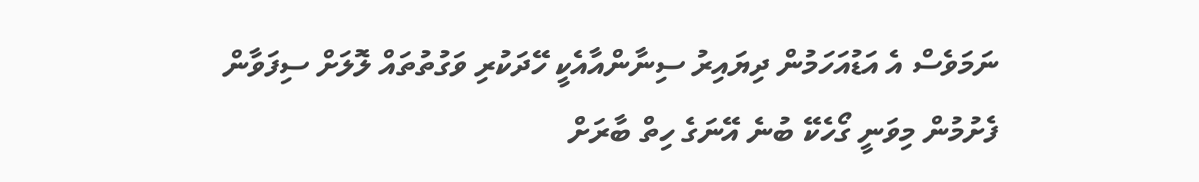ނަމަވެސް އެ އަޑުއަހަމުން ދިޔައިރު ސިނާންއާއެކީ ހޭދަކުރި ވަގުތުތައް ލޮލަށް ސިފަވާން ފެށުމުން މިވަނީ ގޯހެކޭ ބުނެ އޭނަގެ ހިތް ބާރަށް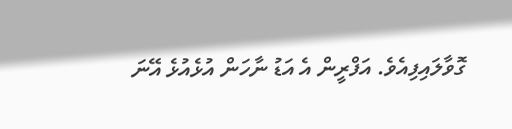ގޮވާލައިފިއެވެ. އަފްރީން އެ އަޑު ނާހަން އުޅެއުޅެ އޭނަ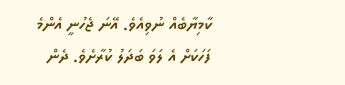ކާމިޔާބެއް ނުވިއެވެ. އޭނަ ޖެހުނީ އެންމެ ފަހަކަށް އެ ލަވަ ބަދަލު ކުރާށެވެ. ދެން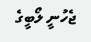ޖެހުނީ ލޯބީގެ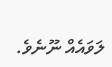ލަވައެއް ނޫނެވެ.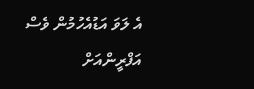އެ ލަވަ އަޑުއެހުމުން ވެސް އަފްރީންއަށް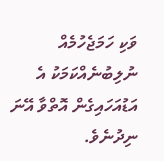ވަކި ހަމަޖެހުމެއް ނުލިބުނެއްކަމަކު އެ އަޑުއަހައިގެން އޮތްވާ އޭނަ ނިދުނެވެ.